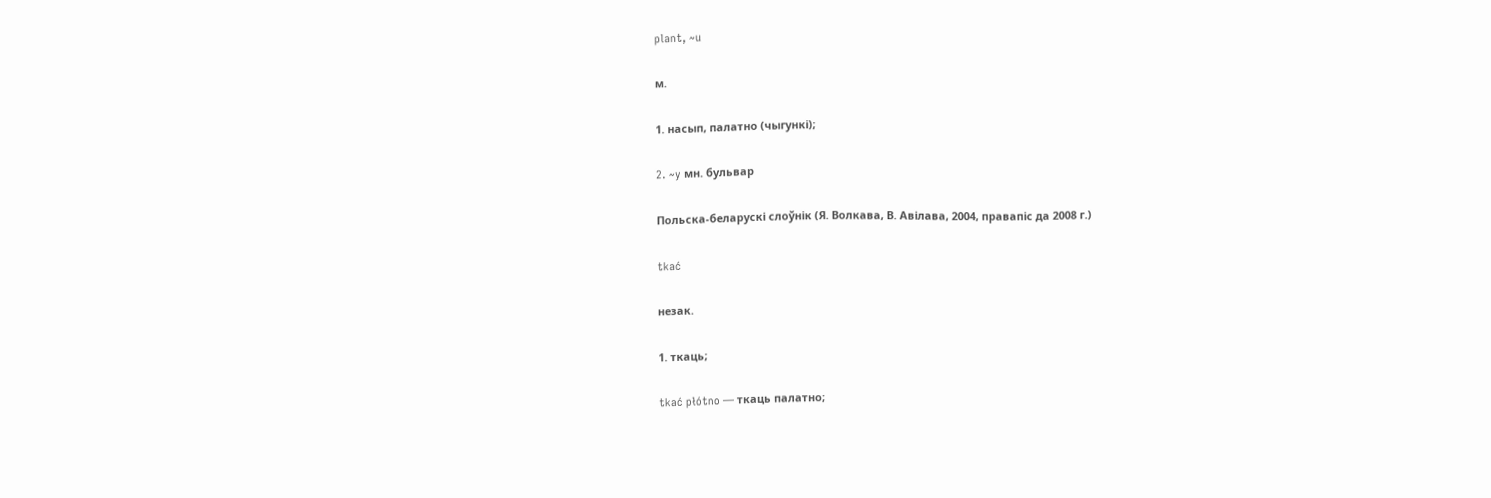plant, ~u

м.

1. насып, палатно (чыгункі);

2. ~y мн. бульвар

Польска-беларускі слоўнік (Я. Волкава, В. Авілава, 2004, правапіс да 2008 г.)

tkać

незак.

1. ткаць;

tkać płótno — ткаць палатно;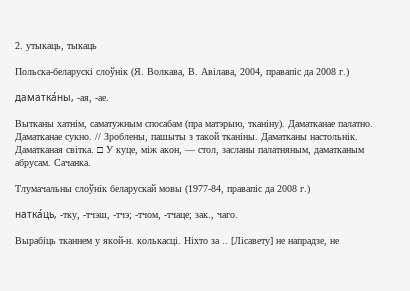2. утыкаць, тыкаць

Польска-беларускі слоўнік (Я. Волкава, В. Авілава, 2004, правапіс да 2008 г.)

даматка́ны, ‑ая, ‑ае.

Вытканы хатнім, саматужным спосабам (пра матэрыю, тканіну). Даматканае палатно. Даматканае сукно. // Зроблены, пашыты з такой тканіны. Даматканы настольнік. Даматканая світка. □ У куце, між акон, — стол, засланы палатняным, даматканым абрусам. Сачанка.

Тлумачальны слоўнік беларускай мовы (1977-84, правапіс да 2008 г.)

натка́ць, ‑тку, ‑тчэш, ‑тчэ; ‑тчом, ‑тчаце; зак., чаго.

Вырабіць тканнем у якой‑н. колькасці. Ніхто за .. [Лісавету] не напрадзе, не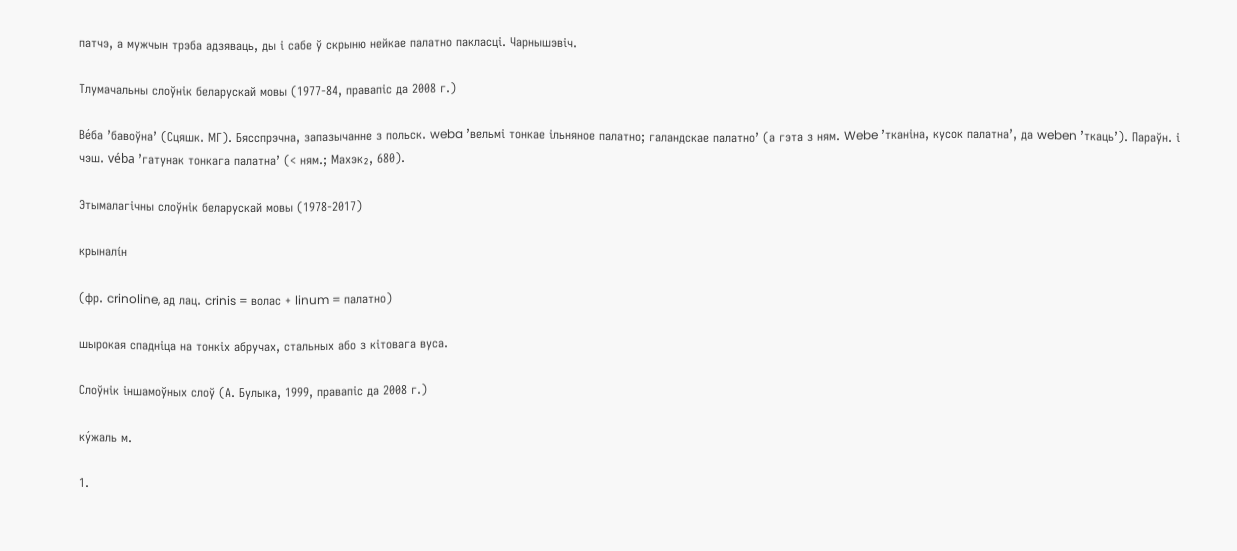патчэ, а мужчын трэба адзяваць, ды і сабе ў скрыню нейкае палатно пакласці. Чарнышэвіч.

Тлумачальны слоўнік беларускай мовы (1977-84, правапіс да 2008 г.)

Ве́ба ’бавоўна’ (Сцяшк. МГ). Бясспрэчна, запазычанне з польск. weba ’вельмі тонкае ільняное палатно; галандскае палатно’ (а гэта з ням. Webe ’тканіна, кусок палатна’, да weben ’ткаць’). Параўн. і чэш. véba ’гатунак тонкага палатна’ (< ням.; Махэк₂, 680).

Этымалагічны слоўнік беларускай мовы (1978-2017)

крыналі́н

(фр. crinoline, ад лац. crinis = волас + linum = палатно)

шырокая спадніца на тонкіх абручах, стальных або з кітовага вуса.

Слоўнік іншамоўных слоў (А. Булыка, 1999, правапіс да 2008 г.)

ку́жаль м.

1.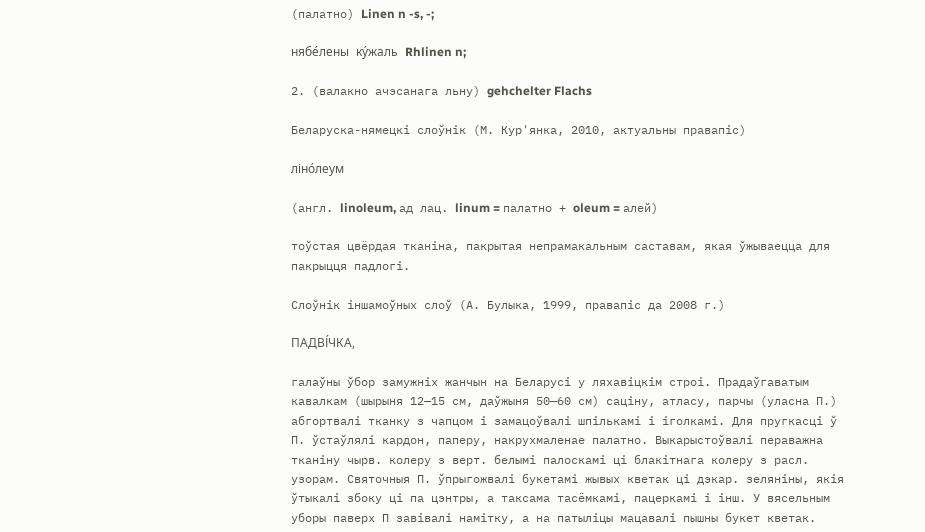(палатно) Linen n -s, -;

нябе́лены ку́жаль Rhlinen n;

2. (валакно ачэсанага льну) gehchelter Flachs

Беларуска-нямецкі слоўнік (М. Кур'янка, 2010, актуальны правапіс)

ліно́леум

(англ. linoleum, ад лац. linum = палатно + oleum = алей)

тоўстая цвёрдая тканіна, пакрытая непрамакальным саставам, якая ўжываецца для пакрыцця падлогі.

Слоўнік іншамоўных слоў (А. Булыка, 1999, правапіс да 2008 г.)

ПАДВІ́ЧКА,

галаўны ўбор замужніх жанчын на Беларусі у ляхавіцкім строі. Прадаўгаватым кавалкам (шырыня 12—15 см, даўжыня 50—60 см) саціну, атласу, парчы (уласна П.) абгортвалі тканку з чапцом і замацоўвалі шпількамі і іголкамі. Для пругкасці ў П. ўстаўлялі кардон, паперу, накрухмаленае палатно. Выкарыстоўвалі пераважна тканіну чырв. колеру з верт. белымі палоскамі ці блакітнага колеру з расл. узорам. Святочныя П. ўпрыгожвалі букетамі жывых кветак ці дэкар. зеляніны, якія ўтыкалі збоку ці па цэнтры, а таксама тасёмкамі, пацеркамі і інш. У вясельным уборы паверх П завівалі намітку, а на патыліцы мацавалі пышны букет кветак.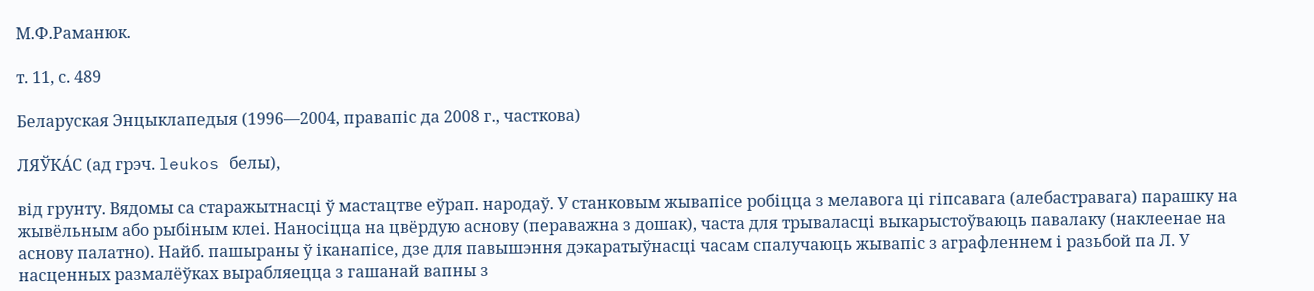М.Ф.Раманюк.

т. 11, с. 489

Беларуская Энцыклапедыя (1996—2004, правапіс да 2008 г., часткова)

ЛЯЎКА́С (ад грэч. leukos белы),

від грунту. Вядомы са старажытнасці ў мастацтве еўрап. народаў. У станковым жывапісе робіцца з мелавога ці гіпсавага (алебастравага) парашку на жывёльным або рыбіным клеі. Наносіцца на цвёрдую аснову (пераважна з дошак), часта для трываласці выкарыстоўваюць павалаку (наклеенае на аснову палатно). Найб. пашыраны ў іканапісе, дзе для павышэння дэкаратыўнасці часам спалучаюць жывапіс з аграфленнем і разьбой па Л. У насценных размалёўках вырабляецца з гашанай вапны з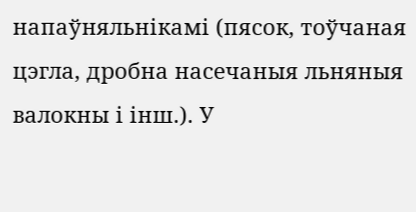напаўняльнікамі (пясок, тоўчаная цэгла, дробна насечаныя льняныя валокны і інш.). У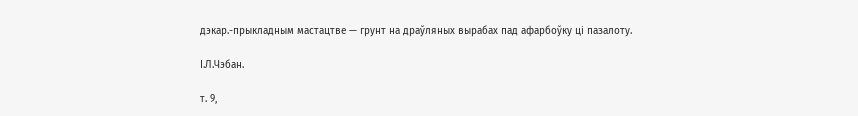дэкар.-прыкладным мастацтве — грунт на драўляных вырабах пад афарбоўку ці пазалоту.

І.Л.Чэбан.

т. 9,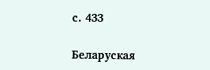с. 433

Беларуская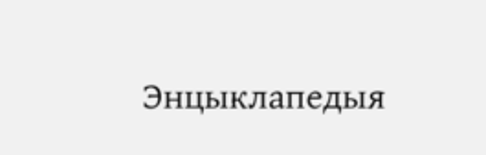Энцыклапедыя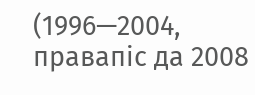(1996—2004, правапіс да 2008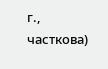г., часткова)